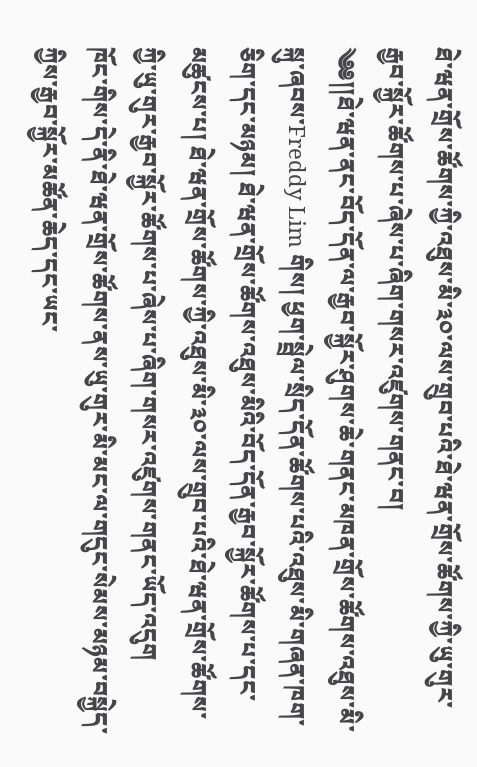ཐེ་ཝན་གྲོས་ཚོགས་ཀྱི་འཐུས་མི་༣༠་ལས་གྲུབ་པའི་ཐེ་ཝན་གྲོས་ཚོགས་ཀྱི་ཡུ་གུར་རྒྱབ་སྐྱོར་ཚོགས་པ་ཞེས་པ་ཞིག་གསར་འཛུགས་གནང་བ།
༄༅།།ཐེ་ཝན་ནང་བོད་དོན་ལ་རྒྱབ་སྐྱོར་ཤུགས་ཆེ་གནང་མཁན་གྲོས་ཚོགས་འཐུས་མི་སྐུ་ཞབས་Freddy Lim གིས། ཕྱག་སྦྲེལ་སྲིད་དོན་ཚོགས་པའི་འཐུས་མི་གཞན་ཁག་ཅིག་དང་མཉམ། ཐེ་ཝན་གྲོས་ཚོགས་འཐུས་མིའི་བོད་དོན་རྒྱབ་སྐྱོར་ཚོགས་པ་དང་མཚུངས་པ། ཐེ་ཝན་གྲོས་ཚོགས་ཀྱི་འཐུས་མི་༣༠་ལས་གྲུབ་པའི་ཐེ་ཝན་གྲོས་ཚོགས་ཀྱི་ཡུ་གུར་རྒྱབ་སྐྱོར་ཚོགས་པ་ཞེས་པ་ཞིག་གསར་འཛུགས་གནང་ཡོད་འདུག
ཁོང་གིས་དེ་ནི་ཐེ་ཝན་གྲོས་ཚོགས་ནས་ཡུ་གུར་མི་མང་ལ་གདུང་སེམས་མཉམ་བསྐྱེད་ཀྱིས་རྒྱབ་སྐྱོར་མཚོན་ཆེད་དང་ཡང་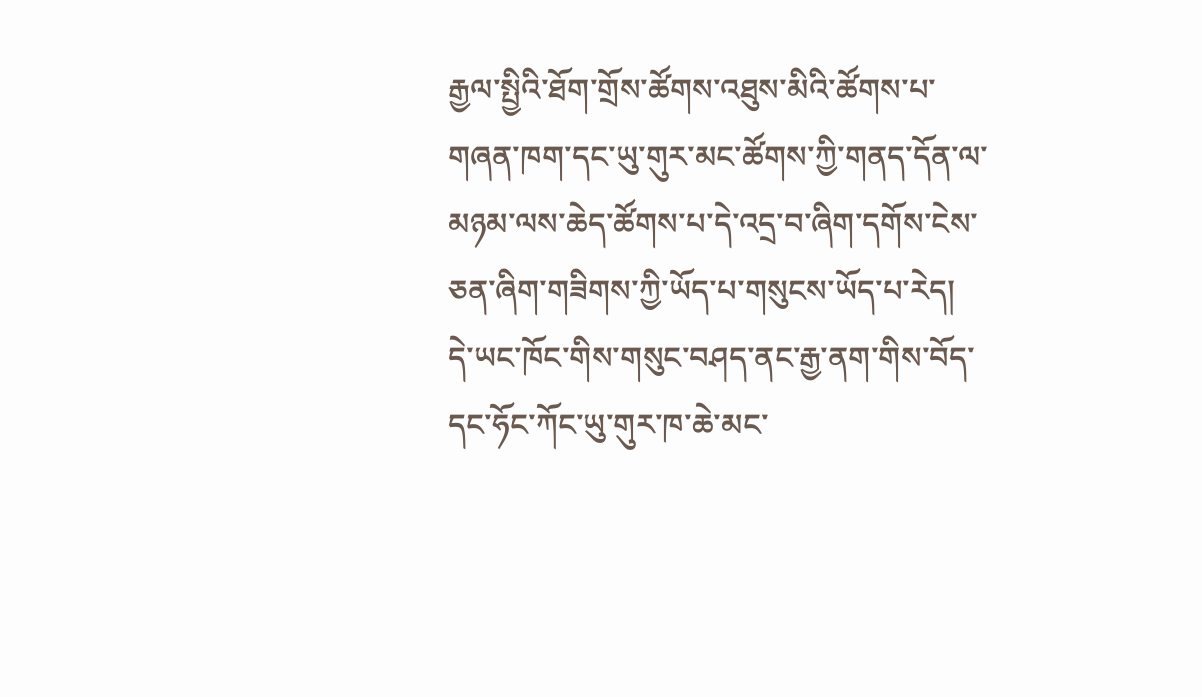རྒྱལ་སྤྱིའི་ཐོག་གྲོས་ཚོགས་འཐུས་མིའི་ཚོགས་པ་གཞན་ཁག་དང་ཡུ་གུར་མང་ཚོགས་ཀྱི་གནད་དོན་ལ་མཉམ་ལས་ཆེད་ཚོགས་པ་དེ་འདྲ་བ་ཞིག་དགོས་ངེས་ཅན་ཞིག་གཟིགས་ཀྱི་ཡོད་པ་གསུངས་ཡོད་པ་རེད།
དེ་ཡང་ཁོང་གིས་གསུང་བཤད་ནང་རྒྱ་ནག་གིས་བོད་དང་ཧོང་ཀོང་ཡུ་གུར་ཁ་ཆེ་མང་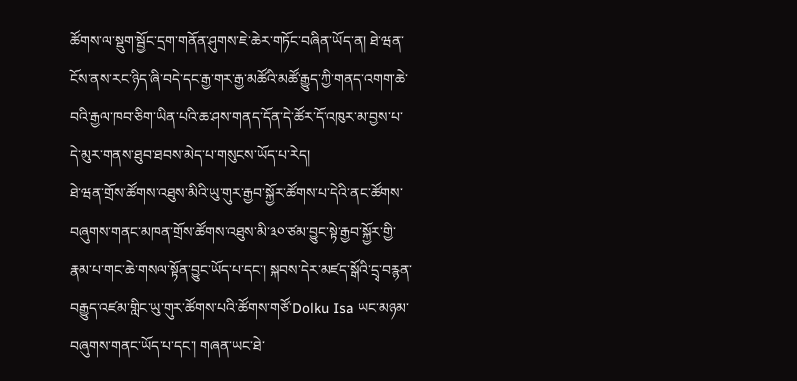ཚོགས་ལ་སྡུག་སྦྱོང་དྲག་གནོན་ཤུགས་ཇེ་ཆེར་གཏོང་བཞིན་ཡོད་ན། ཐེ་ཝན་ངོས་ནས་རང་ཉིད་ཞི་བདེ་དང་རྒྱ་གར་རྒྱ་མཚོའི་མཚོ་རྒྱུད་ཀྱི་གནད་འགག་ཆེ་བའི་རྒྱལ་ཁབ་ཅིག་ཡིན་པའི་ཆ་ཤས་གནད་དོན་དེ་ཚོར་དོ་འཁུར་མ་བྱས་པ་དེ་མུར་གནས་ཐུབ་ཐབས་མེད་པ་གསུངས་ཡོད་པ་རེད།
ཐེ་ཝན་གྲོས་ཚོགས་འཐུས་མིའི་ཡུ་གུར་རྒྱབ་སྐྱོར་ཚོགས་པ་དེའི་ནང་ཚོགས་བཞུགས་གནང་མཁན་གྲོས་ཚོགས་འཐུས་མི་༣༠་ཙམ་བྱུང་སྟེ་རྒྱབ་སྐྱོར་གྱི་རྣམ་པ་གང་ཆེ་གསལ་སྟོན་བྱུང་ཡོད་པ་དང་། སྐབས་དེར་མཛད་སྒོའི་དྲྭ་བརྙན་བརྒྱུད་འཛམ་གླིང་ཡུ་གུར་ཚོགས་པའི་ཚོགས་གཙོ་Dolku Isa ཡང་མཉམ་བཞུགས་གནང་ཡོད་པ་དང་། གཞན་ཡང་ཐེ་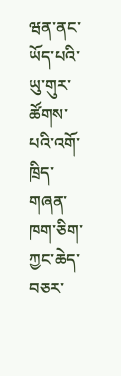ཝན་ནང་ཡོད་པའི་ཡུ་གུར་ཚོགས་པའི་འགོ་ཁྲིད་གཞན་ཁག་ཅིག་ཀྱང་ཆེད་བཅར་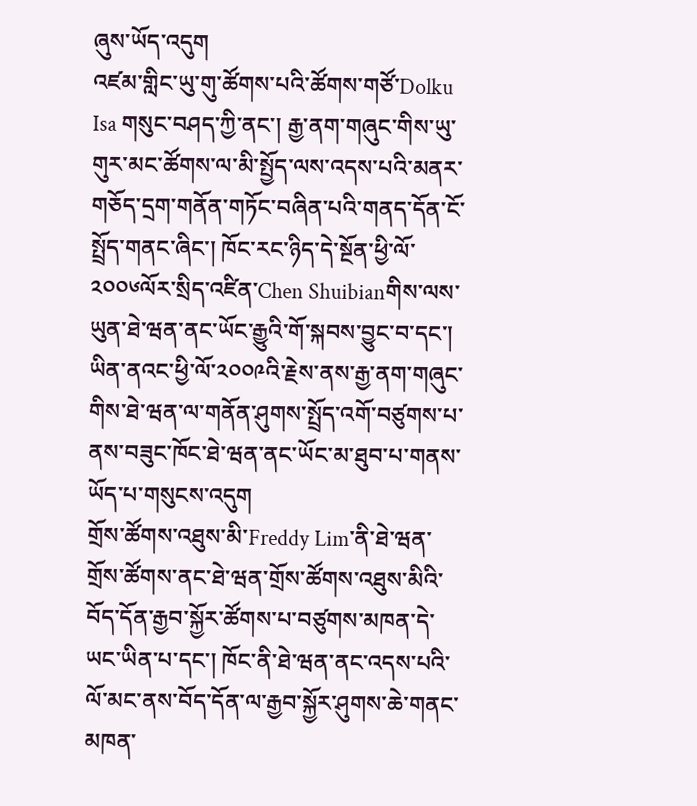ཞུས་ཡོད་འདུག
འཛམ་གླིང་ཡུ་གུ་ཚོགས་པའི་ཚོགས་གཙོ་Dolku Isa གསུང་བཤད་ཀྱི་ནང་། རྒྱ་ནག་གཞུང་གིས་ཡུ་གུར་མང་ཚོགས་ལ་མི་སྤྱོད་ལས་འདས་པའི་མནར་གཅོད་དྲག་གནོན་གཏོང་བཞིན་པའི་གནད་དོན་ངོ་སྤྲོད་གནང་ཞིང་། ཁོང་རང་ཉིད་དེ་སྔོན་ཕྱི་ལོ་༢༠༠༦ལོར་སྲིད་འཛིན་Chen Shuibianགིས་ལས་ཡུན་ཐེ་ཝན་ནང་ཡོང་རྒྱུའི་གོ་སྐབས་བྱུང་བ་དང་། ཡིན་ནའང་ཕྱི་ལོ་༢༠༠༩འི་རྗེས་ནས་རྒྱ་ནག་གཞུང་གིས་ཐེ་ཝན་ལ་གནོན་ཤུགས་སྤྲོད་འགོ་བཙུགས་པ་ནས་བཟུང་ཁོང་ཐེ་ཝན་ནང་ཡོང་མ་ཐུབ་པ་གནས་ཡོད་པ་གསུངས་འདུག
གྲོས་ཚོགས་འཐུས་མི་Freddy Lim་ནི་ཐེ་ཝན་གྲོས་ཚོགས་ནང་ཐེ་ཝན་གྲོས་ཚོགས་འཐུས་མིའི་བོད་དོན་རྒྱབ་སྐྱོར་ཚོགས་པ་བཙུགས་མཁན་དེ་ཡང་ཡིན་པ་དང་། ཁོང་ནི་ཐེ་ཝན་ནང་འདས་པའི་ལོ་མང་ནས་བོད་དོན་ལ་རྒྱབ་སྐྱོར་ཤུགས་ཆེ་གནང་མཁན་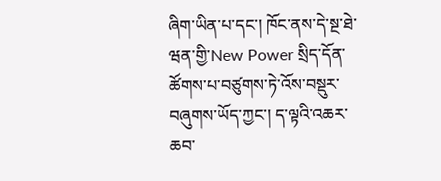ཞིག་ཡིན་པ་དང་། ཁོང་ནས་དེ་སྔ་ཐེ་ཝན་གྱི་New Power སྲིད་དོན་ཚོགས་པ་བཙུགས་ཏེ་འོས་བསྡུར་བཞུགས་ཡོད་ཀྱང་། ད་ལྟའི་འཆར་ཆབ་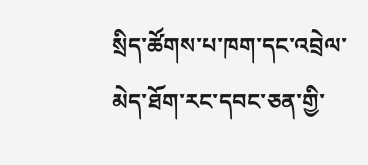སྲིད་ཚོགས་པ་ཁག་དང་འབྲེལ་མེད་ཐོག་རང་དབང་ཅན་གྱི་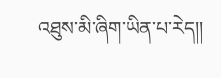འཐུས་མི་ཞིག་ཡིན་པ་རེད།།